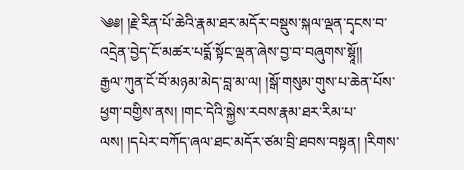༄༅། །རྗེ་རིན་པོ་ཆེའི་རྣམ་ཐར་མདོར་བསྡུས་སྐལ་ལྡན་དྭངས་བ་འདྲེན་བྱེད་ངོ་མཚར་པདྨོ་སྟོང་ལྡན་ཞེས་བྱ་བ་བཞུགས་སྷཱོ།།
རྒྱལ་ཀུན་ངོ་བོ་མཉམ་མེད་བླ་མ་ལ། །སྒོ་གསུམ་གུས་པ་ཆེན་པོས་ཕྱག་བགྱིས་ནས། །གང་དེའི་སྐྱེས་རབས་རྣམ་ཐར་རིམ་པ་ལས། །དཔེར་བཀོད་ཞལ་ཐང་མདོར་ཙམ་བྲི་ཐབས་བསྟན། །རིགས་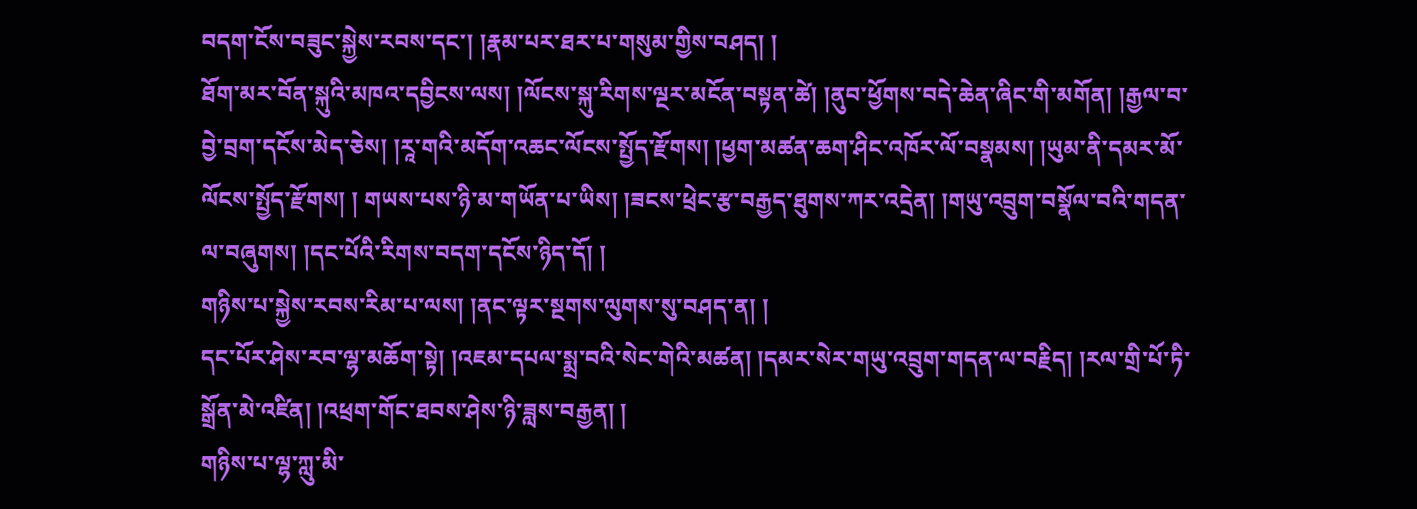བདག་ངོས་བཟུང་སྐྱེས་རབས་དང་། །རྣམ་པར་ཐར་པ་གསུམ་གྱིས་བཤད། །
ཐོག་མར་བོན་སྐུའི་མཁའ་དབྱིངས་ལས། །ལོངས་སྐུ་རིགས་ལྔར་མངོན་བསྟན་ཚེ། །ནུབ་ཕྱོགས་བདེ་ཆེན་ཞིང་གི་མགོན། །རྒྱལ་བ་བྱེ་བྲག་དངོས་མེད་ཅེས། །རཱ་གའི་མདོག་འཆང་ལོངས་སྤྱོད་རྫོགས། །ཕྱག་མཚན་ཆག་ཤིང་འཁོར་ལོ་བསྣམས། །ཡུམ་ནི་དམར་མོ་ལོངས་སྤྱོད་རྫོགས། ། གཡས་པས་ཉི་མ་གཡོན་པ་ཡིས། །ཟངས་ཕྲེང་རྩ་བརྒྱད་ཐུགས་ཀར་འདྲེན། །གཡུ་འབྲུག་བསྣོལ་བའི་གདན་ལ་བཞུགས། །དང་པོའི་རིགས་བདག་དངོས་ཉིད་དོ། །
གཉིས་པ་སྐྱེས་རབས་རིམ་པ་ལས། །ནང་ལྟར་སྔགས་ལུགས་སུ་བཤད་ན། །
དང་པོར་ཤེས་རབ་ལྷ་མཆོག་སྟེ། །འཇམ་དཔལ་སྨྲ་བའི་སེང་གེའི་མཚན། །དམར་སེར་གཡུ་འབྲུག་གདན་ལ་བརྗིད། །རལ་གྲི་པོ་ཏི་སྒྲོན་མེ་འཛིན། །འཕྲག་གོང་ཐབས་ཤེས་ཉི་ཟླས་བརྒྱན། །
གཉིས་པ་ལྷ་ཀླུ་མི་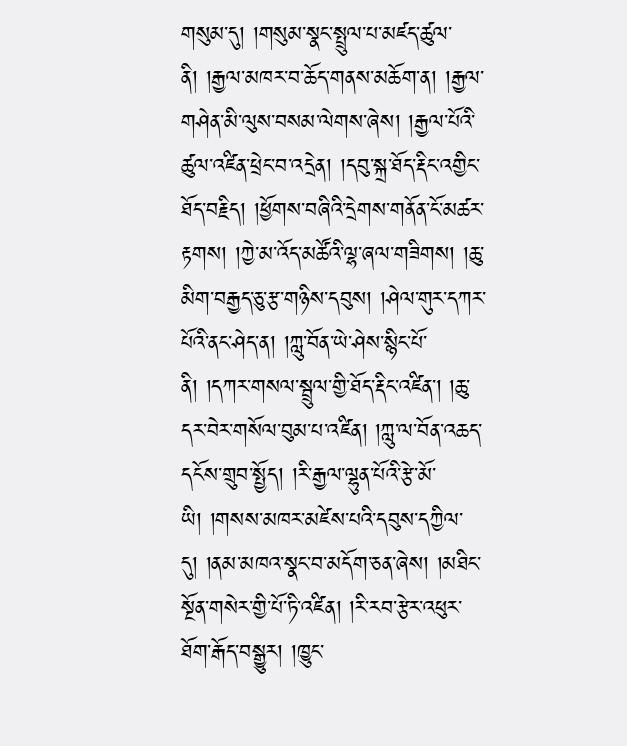གསུམ་དུ། །གསུམ་སྣང་སྤྲུལ་པ་མཛད་ཚུལ་ནི། །རྒྱལ་མཁར་བ་ཆོད་གནས་མཆོག་ན། །རྒྱལ་གཤེན་མི་ལུས་བསམ་ལེགས་ཞེས། །རྒྱལ་པོའི་ཚུལ་འཛིན་ཕྲེང་བ་འདྲེན། །དབུ་སྐྲ་ཐོད་རྡིང་འགྱིང་ཐོད་བརྗིད། །ཕྱོགས་བཞིའི་དྲེགས་གནོན་ངོ་མཚར་རྟགས། །ཀྱེ་མ་འོད་མཚོའི་ལྷ་ཞལ་གཟིགས། །ཆུ་མིག་བརྒྱད་ཅུ་རྩ་གཉིས་དབུས། །ཤེལ་གུར་དཀར་པོའི་ནང་ཤེད་ན། །ཀླུ་བོན་ཡེ་ཤེས་སྙིང་པོ་ནི། །དཀར་གསལ་སྦྲུལ་གྱི་ཐོད་རྡིང་འཛིན་། །ཆུ་དར་བེར་གསོལ་བུམ་པ་འཛིན། །ཀླུ་ལ་བོན་འཆད་དངོས་གྲུབ་སྤྱོད། །རི་རྒྱལ་ལྷུན་པོའི་རྩེ་མོ་ཡི། །གསས་མཁར་མཛེས་པའི་དབུས་དཀྱིལ་དུ། །ནམ་མཁའ་སྣང་བ་མདོག་ཅན་ཞེས། །མཐིང་སྔོན་གསེར་གྱི་པོ་ཏི་འཛིན། །རི་རབ་རྩེར་འཕུར་ཐོག་རྒོད་བསྒྱུར། །ཁྱུང་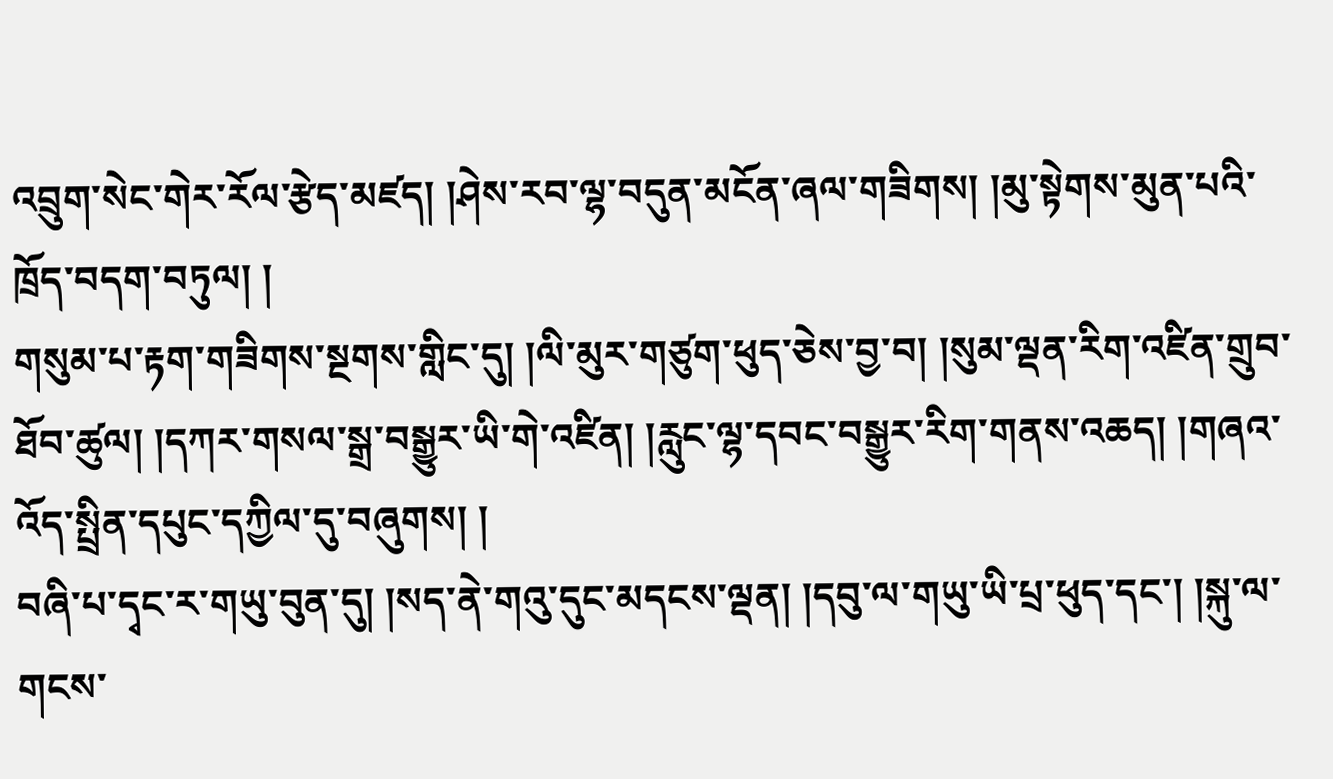འབྲུག་སེང་གེར་རོལ་རྩེད་མཛད། །ཤེས་རབ་ལྷ་བདུན་མངོན་ཞལ་གཟིགས། །མུ་སྟེགས་མུན་པའི་ཁྲོད་བདག་བཏུལ། །
གསུམ་པ་རྟག་གཟིགས་སྔགས་གླིང་དུ། །ལི་མུར་གཙུག་ཕུད་ཅེས་བྱ་བ། །སུམ་ལྡན་རིག་འཛིན་གྲུབ་ཐོབ་ཚུལ། །དཀར་གསལ་སྒྲ་བསྒྱུར་ཡི་གེ་འཛིན། །རླུང་ལྷ་དབང་བསྒྱུར་རིག་གནས་འཆད། །གཞའ་འོད་སྤྲིན་དཔུང་དཀྱིལ་དུ་བཞུགས། །
བཞི་པ་དྭང་ར་གཡུ་བུན་དུ། །སད་ནེ་གའུ་དུང་མདངས་ལྡན། །དབུ་ལ་གཡུ་ཡི་པྲ་ཕུད་དང་། །སྐུ་ལ་གངས་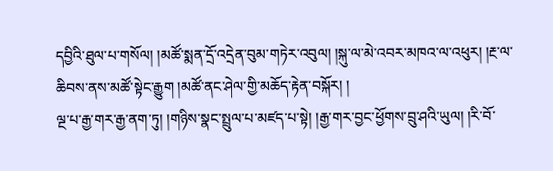དབྱིའི་ཐུལ་པ་གསོལ། །མཚོ་སྨན་དྲོ་འདྲེན་བུམ་གཏེར་འབུལ། །སྐུ་ལ་མེ་འབར་མཁའ་ལ་འཕུར། །རྔ་ལ་ཆིབས་ནས་མཚོ་སྟེང་རྒྱུག །མཚོ་ནང་ཤེལ་གྱི་མཆོད་རྟེན་བསྐོར། །
ལྔ་པ་རྒྱ་གར་རྒྱ་ནག་ཏུ། །གཉིས་སྣང་སྤྲུལ་པ་མཛད་པ་སྟེ། །རྒྱ་གར་བྱང་ཕྱོགས་བྲུ་ཤའི་ཡུལ། །རི་བོ་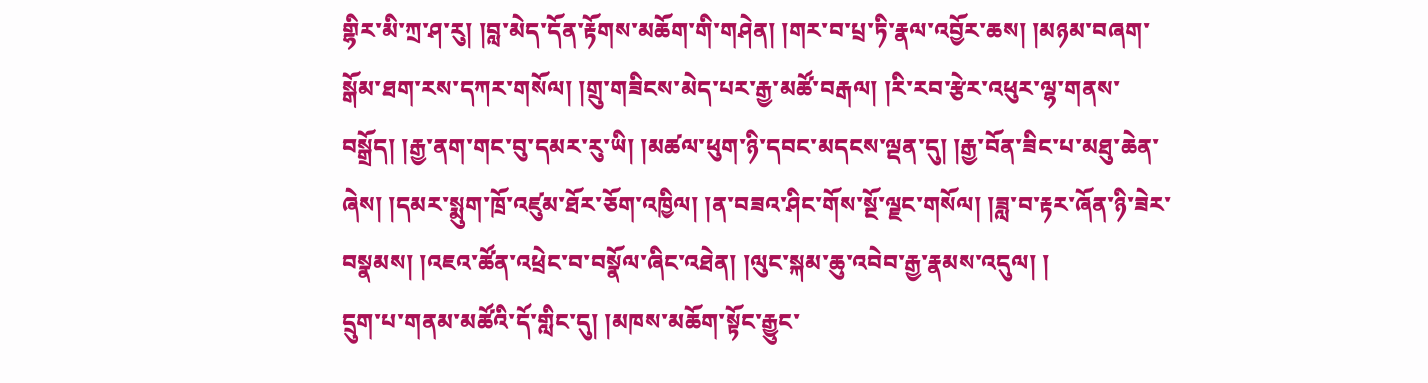གྷིར་མི་ཀྲ་ཤ་རུ། །བླ་མེད་དོན་རྟོགས་མཆོག་གི་གཤེན། །གར་བ་པྲ་ཏི་རྣལ་འབྱོར་ཆས། །མཉམ་བཞག་སྒོམ་ཐག་རས་དཀར་གསོལ། །གྲུ་གཟིངས་མེད་པར་རྒྱ་མཚོ་བརྒལ། །རི་རབ་རྩེར་འཕུར་ལྷ་གནས་བསྒྲོད། །རྒྱ་ནག་གང་བུ་དམར་རུ་ཡི། །མཚལ་ཕུག་ཉི་དབང་མདངས་ལྡན་དུ། །རྒྱ་བོན་ཟིང་པ་མཐུ་ཆེན་ཞེས། །དམར་སྨུག་ཁྲོ་འཛུམ་ཐོར་ཅོག་འཁྱིལ། །ན་བཟའ་ཤིང་གོས་སྔོ་ལྗང་གསོལ། །ཟླ་བ་རྟར་ཞོན་ཉི་ཟེར་བསྣམས། །འཇའ་ཚོན་འཕྲེང་བ་བསྣོལ་ཞིང་འཐེན། །ལུང་སྐམ་ཆུ་འབེབ་རྒྱ་རྣམས་འདུལ། །
དྲུག་པ་གནམ་མཚོའི་དོ་གླིང་དུ། །མཁས་མཆོག་སྟོང་རྒྱུང་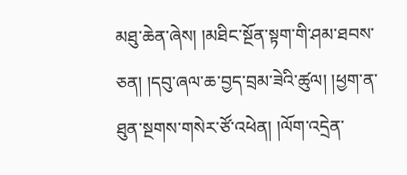མཐུ་ཆེན་ཞེས། །མཐིང་སྔོན་སྟག་གི་ཤམ་ཐབས་ཅན། །དབུ་ཞལ་ཆ་བྱད་བྲམ་ཟེའི་ཚུལ། །ཕྱག་ན་ཐུན་སྔགས་གསེར་ཙོ་འཕེན། །ལོག་འདྲེན་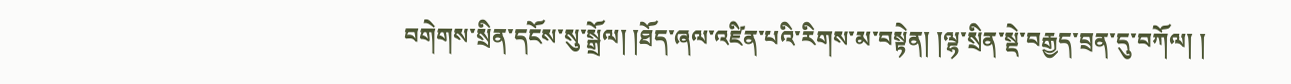བགེགས་སྲིན་དངོས་སུ་སྒྲོལ། །ཐོད་ཞལ་འཛིན་པའི་རིགས་མ་བསྟེན། །ལྷ་སྲིན་སྡེ་བརྒྱད་བྲན་དུ་བཀོལ། །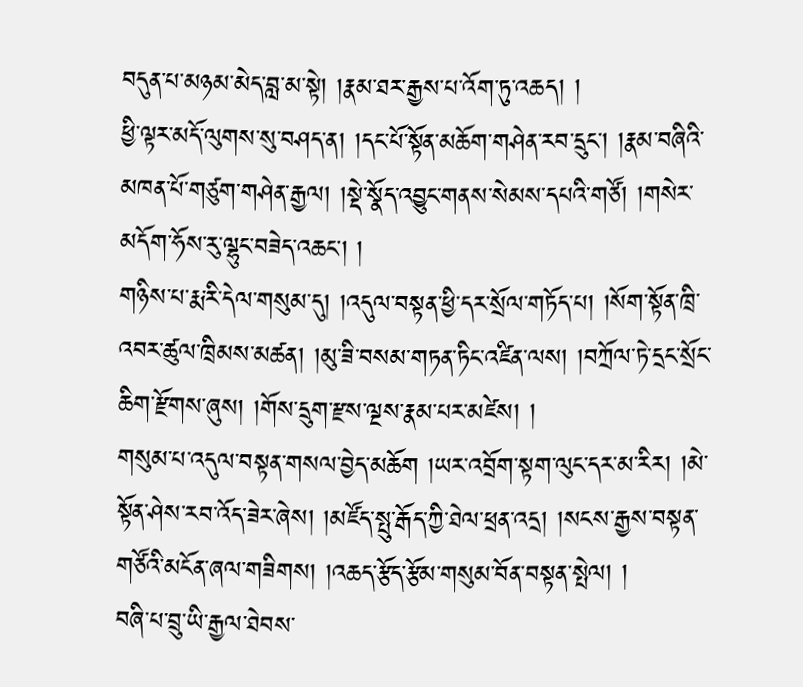བདུན་པ་མཉམ་མེད་བླ་མ་སྟེ། །རྣམ་ཐར་རྒྱས་པ་འོག་ཏུ་འཆད། །
ཕྱི་ལྟར་མདོ་ལུགས་སུ་བཤད་ན། །དང་པོ་སྟོན་མཆོག་གཤེན་རབ་དྲུང་། །རྣམ་བཞིའི་མཁན་པོ་གཙུག་གཤེན་རྒྱལ། །སྡེ་སྣོད་འབྱུང་གནས་སེམས་དཔའི་གཙོ། །གསེར་མདོག་ཧོས་རུ་ལྷུང་བཟེད་འཆང་། །
གཉིས་པ་རྨ་རི་དེལ་གསུམ་དུ། །འདུལ་བསྟན་ཕྱི་དར་སྲོལ་གཏོད་པ། །སོག་སྟོན་ཁྲི་འབར་ཚུལ་ཁྲིམས་མཚན། །མུ་ཟི་བསམ་གཏན་ཏིང་འཛིན་ལས། །བཀྲོལ་ཏེ་དྲང་སྲོང་ཆིག་རྫོགས་ཞུས། །གོས་དྲུག་རྫས་ལྔས་རྣམ་པར་མཛེས། །
གསུམ་པ་འདུལ་བསྟན་གསལ་བྱེད་མཆོག །ཡར་འབྲོག་སྟག་ལུང་དར་མ་རིར། །མེ་སྟོན་ཤེས་རབ་འོད་ཟེར་ཞེས། །མཛོད་སྤུ་རྒོད་ཀྱི་ཐེལ་ཕྲན་འདྲ། །སངས་རྒྱས་བསྟན་གཙོའི་མངོན་ཞལ་གཟིགས། །འཆད་རྩོད་རྩོམ་གསུམ་བོན་བསྟན་སྤེལ། །
བཞི་པ་བྲུ་ཡི་རྒྱལ་ཐེབས་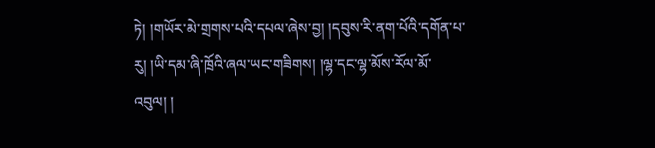ཏེ། །གཡོར་མེ་གྲགས་པའི་དཔལ་ཞེས་བྱ། །དབུས་རི་ནག་པོའི་དགོན་པ་རུ། །ཡི་དམ་ཞི་ཁྲོའི་ཞལ་ཡང་གཟིགས། །ལྷ་དང་ལྷ་མོས་རོལ་མོ་འབུལ། །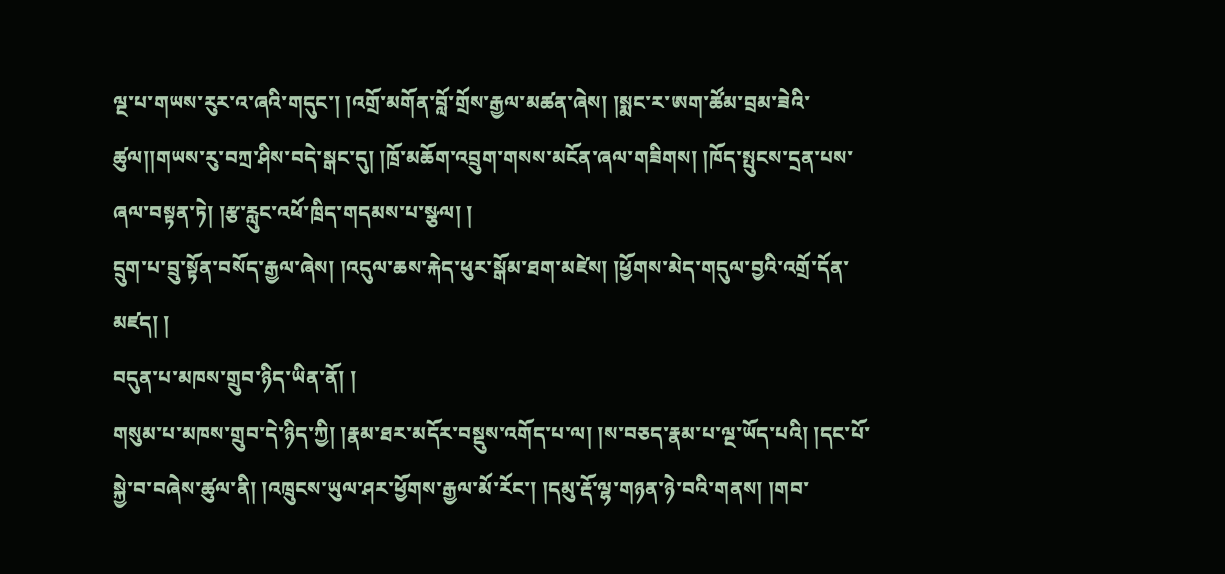ལྔ་པ་གཡས་རུར་འ་ཞའི་གདུང་། །འགྲོ་མགོན་བློ་གྲོས་རྒྱལ་མཚན་ཞེས། །སྨང་ར་ཨག་ཚོམ་བྲམ་ཟེའི་ཚུལ།།གཡས་རུ་བཀྲ་ཤིས་བདེ་སྒང་དུ། །ཁྲོ་མཆོག་འབྲུག་གསས་མངོན་ཞལ་གཟིགས། །ཁོད་སྤུངས་དྲན་པས་ཞལ་བསྟན་ཏེ། །རྩ་རླུང་འཕོ་ཁྲིད་གདམས་པ་སྩལ། །
དྲུག་པ་བྲུ་སྟོན་བསོད་རྒྱལ་ཞེས། །འདུལ་ཆས་རྐེད་ཕུར་སྒོམ་ཐག་མཛེས། །ཕྱོགས་མེད་གདུལ་བྱའི་འགྲོ་དོན་མཛད། །
བདུན་པ་མཁས་གྲུབ་ཉིད་ཡིན་ནོ། །
གསུམ་པ་མཁས་གྲུབ་དེ་ཉིད་ཀྱི། །རྣམ་ཐར་མདོར་བསྡུས་འགོད་པ་ལ། །ས་བཅད་རྣམ་པ་ལྔ་ཡོད་པའི། །དང་པོ་སྐྱེ་བ་བཞེས་ཚུལ་ནི། །འཁྲུངས་ཡུལ་ཤར་ཕྱོགས་རྒྱལ་མོ་རོང་། །དམུ་རྡོ་ལྷ་གཉན་ཉེ་བའི་གནས། །གབ་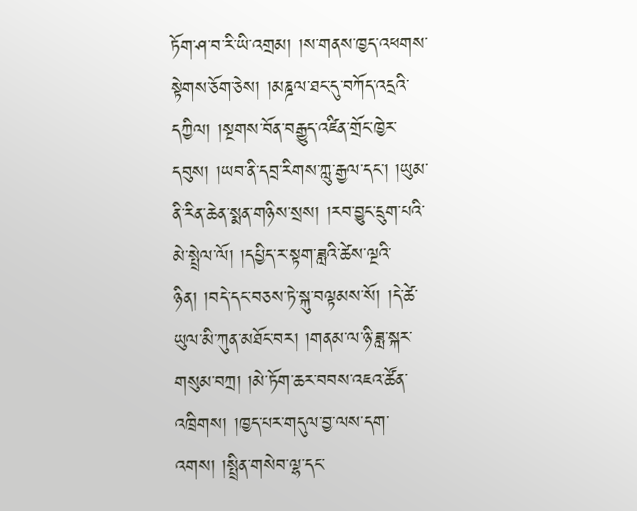ཏོག་ཤ་བ་རི་ཡི་འགྲམ། །ས་གནས་ཁྱད་འཕགས་སྟེགས་ཅོག་ཅེས། །མཎྜལ་ཐང་དུ་བཀོད་འདྲའི་དཀྱིལ། །སྔགས་བོན་བརྒྱུད་འཛིན་གྲོང་ཁྱེར་དབུས། །ཡབ་ནི་དབྲ་རིགས་ཀླུ་རྒྱལ་དང་། །ཡུམ་ནི་རིན་ཆེན་སྨན་གཉིས་སྲས། །རབ་བྱུང་དྲུག་པའི་མེ་སྤྲེལ་ལོ། །དཔྱིད་ར་སྟག་ཟླའི་ཚེས་ལྔའི་ཉིན། །བདེ་དང་བཅས་ཏེ་སྐུ་བལྟམས་སོ། །དེ་ཚེ་ཡུལ་མི་ཀུན་མཐོང་བར། །གནམ་ལ་ཉི་ཟླ་སྐར་གསུམ་བཀྲ། །མེ་ཏོག་ཆར་བབས་འཇའ་ཚོན་འཁྲིགས། །ཁྱད་པར་གདུལ་བྱ་ལས་དག་འགས། །སྤྲིན་གསེབ་ལྷ་དང་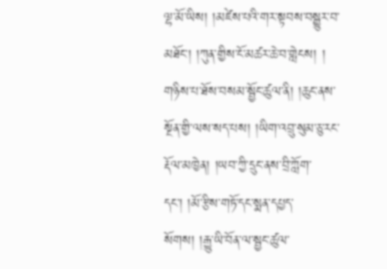ལྷ་མོ་ཡིས། །མཛེས་པའི་གར་སྟབས་བསྒྱུར་བ་མཐོང་། །ཀུན་གྱིས་ངོ་མཚར་ཆེ་བ་གླེངས། །
གཉིས་པ་ཐོས་བསམ་སྦྱོང་ཚུལ་ནི། །ཆུང་ནས་སྔོན་གྱི་ལས་སད་པས། །ཡིག་འབྲུ་སུམ་ཅུ་རང་རྡོལ་མཁྱེན། །ཡབ་ཀྱི་དྲུང་ནས་བྲི་ཀློག་དང་། །མོ་རྩིས་གཏོ་དང་སྨན་དཔྱད་སོགས། །རྒྱུ་ཡི་བོན་ལ་སྦྱང་ཚུལ་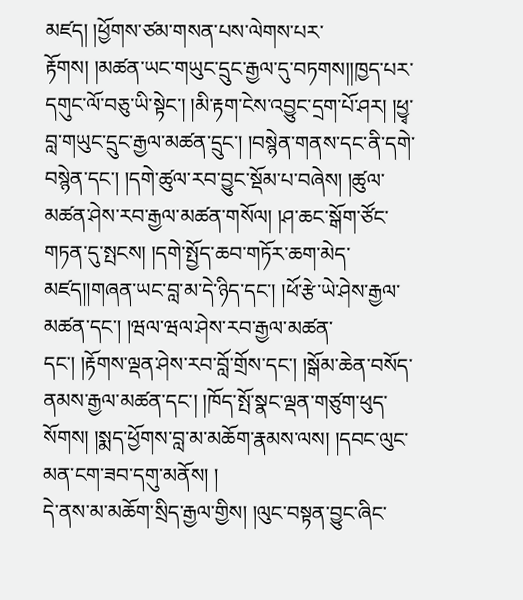མཛད། །ཕྱོགས་ཙམ་གསན་པས་ལེགས་པར་རྟོགས། །མཚན་ཡང་གཡུང་དྲུང་རྒྱལ་དུ་བཏགས།།ཁྱད་པར་དགུང་ལོ་བཅུ་ཡི་སྟེང་། །མི་རྟག་ངེས་འབྱུང་དྲག་པོ་ཤར། །ཕྱྭ་བླ་གཡུང་དྲུང་རྒྱལ་མཚན་དྲུང་། །བསྙེན་གནས་དང་ནི་དགེ་བསྙེན་དང་། །དགེ་ཚུལ་རབ་བྱུང་སྡོམ་པ་བཞེས། །ཚུལ་མཚན་ཤེས་རབ་རྒྱལ་མཚན་གསོལ། །ཤ་ཆང་སྒོག་ཙོང་གཏན་དུ་སྤངས། །དགེ་སྤྱོད་ཆབ་གཏོར་ཆག་མེད་མཛད།།གཞན་ཡང་བླ་མ་དེ་ཉིད་དང་། །ཕོ་རྩེ་ཡེ་ཤེས་རྒྱལ་མཚན་དང་། །ཝལ་ཝལ་ཤེས་རབ་རྒྱལ་མཚན་དང་། །རྟོགས་ལྡན་ཤེས་རབ་བློ་གྲོས་དང་། །སྒོམ་ཆེན་བསོད་ནམས་རྒྱལ་མཚན་དང་། །ཁོད་སྤོ་སྣང་ལྡན་གཙུག་ཕུད་སོགས། །སྨད་ཕྱོགས་བླ་མ་མཆོག་རྣམས་ལས། །དབང་ལུང་མན་ངག་ཟབ་དགུ་མནོས། །
དེ་ནས་མ་མཆོག་སྲིད་རྒྱལ་གྱིས། །ལུང་བསྟན་བྱུང་ཞིང་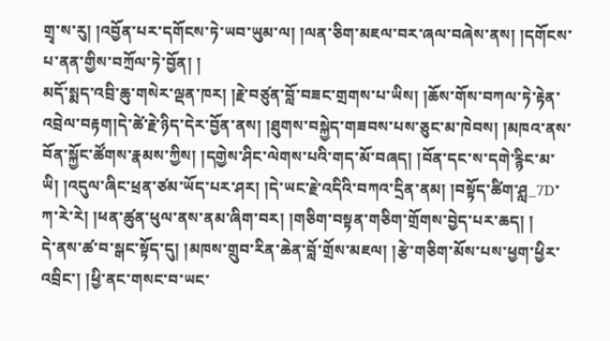གྲྭ་ས་རུ། །འབྱོན་པར་དགོངས་ཏེ་ཡབ་ཡུམ་ལ། །ལན་ཅིག་མཇལ་བར་ཞལ་བཞེས་ནས། །དགོངས་པ་ནན་གྱིས་བཀྲོལ་ཏེ་བྱོན། །
མདོ་སྨད་འབྲི་ཆུ་གསེར་ལྡན་ཁར། །རྗེ་བཙུན་བློ་བཟང་གྲགས་པ་ཡིས། །ཆོས་གོས་བཀལ་ཏེ་རྟེན་འབྲེལ་བརྟག།དེ་ཚེ་རྗེ་ཉིད་དེར་བྱོན་ནས། །ཐུགས་བསྐྱེད་གཟབས་པས་ཅུང་མ་ཁེབས། །མཁའ་ནས་བོན་སྐྱོང་ཚོགས་རྣམས་ཀྱིས། །དགྱེས་ཤིང་ལེགས་པའི་གད་མོ་བཞད། །བོན་དང་ས་དགེ་རྙིང་མ་ཡི། །འདུལ་ཞིང་ཕྲན་ཙམ་ཡོད་པར་ཤར། །དེ་ཡང་རྗེ་འདིའི་བཀའ་དྲིན་ནམ། །བསྟོད་ཚིག་ཤླ_7D་ཀ་རེ་རེ། །ཕན་ཚུན་ཕུལ་ནས་ནམ་ཞིག་བར། །གཅིག་བསྟན་གཅིག་གྲོགས་བྱེད་པར་ཆད། །
དེ་ནས་ཚ་བ་སྒང་སྟོད་དུ། །མཁས་གྲུབ་རིན་ཆེན་བློ་གྲོས་མཇལ། །རྩེ་གཅིག་མོས་པས་ཕྱག་ཕྱིར་འབྲིང་། །ཕྱི་ནང་གསང་བ་ཡང་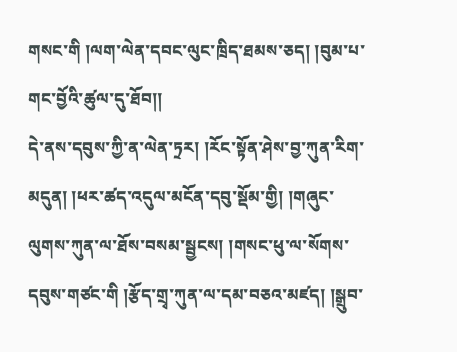གསང་གི །ལག་ལེན་དབང་ལུང་ཁྲིད་ཐམས་ཅད། །བུམ་པ་གང་བྱོའི་ཚུལ་དུ་ཐོབ།།
དེ་ནས་དབུས་ཀྱི་ན་ལེན་ཏྲར། །རོང་སྟོན་ཤེས་བྱ་ཀུན་རིག་མདུན། །ཕར་ཚད་འདུལ་མངོན་དབུ་སྡོམ་གྱི། །གཞུང་ལུགས་ཀུན་ལ་ཐོས་བསམ་སྦྱངས། །གསང་ཕུ་ལ་སོགས་དབུས་གཙང་གི །རྩོད་གྲྭ་ཀུན་ལ་དམ་བཅའ་མཛད། །སྒྲུབ་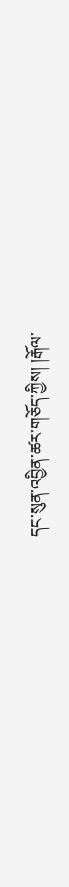དང་སུན་འབྱིན་ཚར་གཅོད་ཀྱིས། །རྒོལ་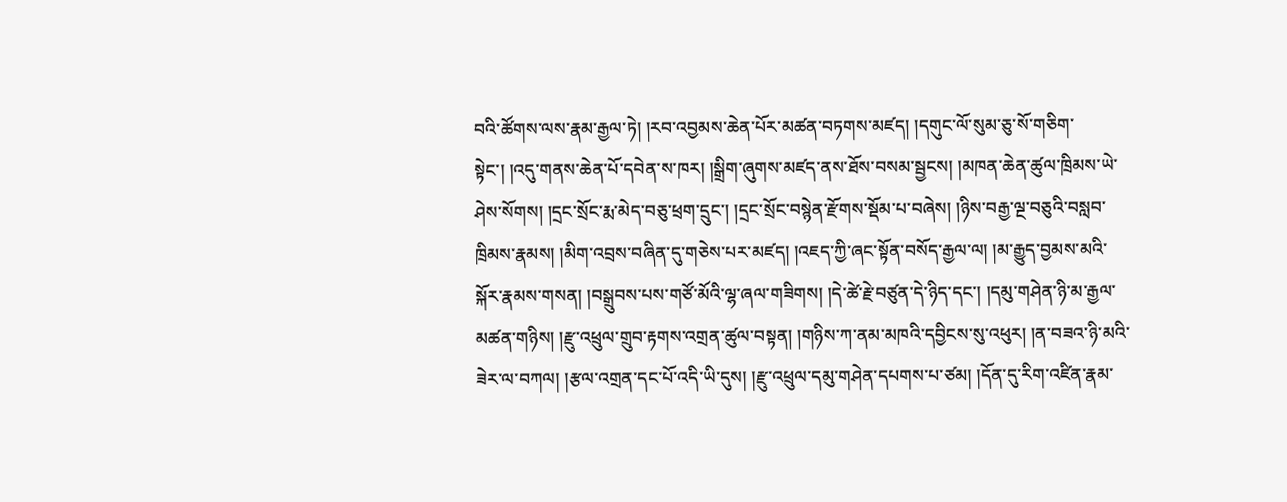བའི་ཚོགས་ལས་རྣམ་རྒྱལ་ཏེ། །རབ་འབྱམས་ཆེན་པོར་མཚན་བཏགས་མཛད། །དགུང་ལོ་སུམ་ཅུ་སོ་གཅིག་སྟེང་། །འདུ་གནས་ཆེན་པོ་དབེན་ས་ཁར། །སྒྲིག་ཞུགས་མཛད་ནས་ཐོས་བསམ་སྦྱངས། །མཁན་ཆེན་ཚུལ་ཁྲིམས་ཡེ་ཤེས་སོགས། །དྲང་སྲོང་རྨ་མེད་བཅུ་ཕྲག་དྲུང་། །དྲང་སྲོང་བསྙེན་རྫོགས་སྡོམ་པ་བཞེས། །ཉིས་བརྒྱ་ལྔ་བཅུའི་བསླབ་ཁྲིམས་རྣམས། །མིག་འབྲས་བཞིན་དུ་གཅེས་པར་མཛད། །འཇད་ཀྱི་ཞང་སྟོན་བསོད་རྒྱལ་ལ། །མ་རྒྱུད་བྱམས་མའི་སྐོར་རྣམས་གསན། །བསྒྲུབས་པས་གཙོ་མོའི་ལྷ་ཞལ་གཟིགས། །དེ་ཚེ་རྗེ་བཙུན་དེ་ཉིད་དང་། །དམུ་གཤེན་ཉི་མ་རྒྱལ་མཚན་གཉིས། །རྫུ་འཕྲུལ་གྲུབ་རྟགས་འགྲན་ཚུལ་བསྟན། །གཉིས་ཀ་ནམ་མཁའི་དབྱིངས་སུ་འཕུར། །ན་བཟའ་ཉི་མའི་ཟེར་ལ་བཀལ། །རྩལ་འགྲན་དང་པོ་འདི་ཡི་དུས། །རྫུ་འཕྲུལ་དམུ་གཤེན་དཔགས་པ་ཙམ། །དོན་དུ་རིག་འཛིན་རྣམ་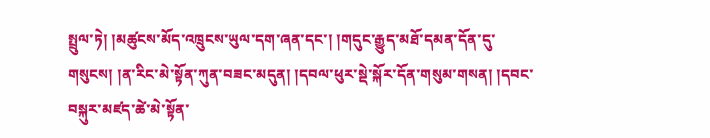སྤྲུལ་ཏེ། །མཚུངས་མོད་འཁྲུངས་ཡུལ་དག་ཞན་དང་། །གདུང་རྒྱུད་མཐོ་དམན་དོན་དུ་གསུངས། །ན་རིང་མེ་སྟོན་ཀུན་བཟང་མདུན། །དབལ་ཕུར་སྡེ་སྐོར་དོན་གསུམ་གསན། །དབང་བསྐུར་མཛད་ཚེ་མེ་སྟོན་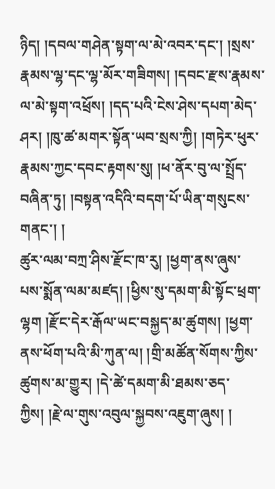ཉིད། །དབལ་གཤེན་སྟག་ལ་མེ་འབར་དང་། །སྲས་རྣམས་ལྷ་དང་ལྷ་མོར་གཟིགས། །དབང་རྫས་རྣམས་ལ་མེ་སྟག་འཕྲོས། །དད་པའི་ངེས་ཤེས་དཔག་མེད་ཤར། །ཁུ་ཚ་མགར་སྟོན་ཡབ་སྲས་ཀྱི། །གཏེར་ཕུར་རྣམས་ཀྱང་དབང་རྟགས་སུ། །ཕ་ནོར་བུ་ལ་སྤྲོད་བཞིན་ཏུ། །བསྟན་འདིའི་བདག་པོ་ཡིན་གསུངས་གནང་། །
ཚུར་ལམ་བཀྲ་ཤིས་རྫོང་ཁ་རུ། །ཕྱག་ནས་ཞུས་པས་སྨོན་ལམ་མཛད། །ཕྱིས་སུ་དམག་མི་སྟོང་ཕྲག་ལྷག །རྫོང་དེར་རྒོལ་ཡང་བསྐྱད་མ་ཚུགས། །ཕྱག་ནས་ཕོག་པའི་མི་ཀུན་ལ། །གྲི་མཚོན་སོགས་ཀྱིས་ཚུགས་མ་གྱུར། །དེ་ཚེ་དམག་མི་ཐམས་ཅད་ཀྱིས། །རྗེ་ལ་གུས་འབུལ་སྐྱབས་འཇུག་ཞུས། །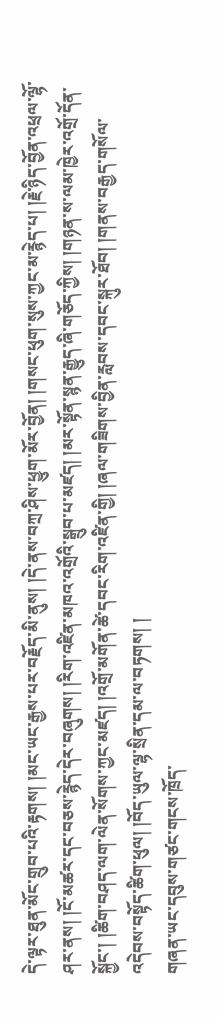དེ་ལྟར་ཐུན་མོང་གྲུབ་པའི་རྟགས། །མང་ཡང་རྒྱས་པར་བརྗོད་མི་ནུས། །དེ་ནས་བཀྲ་ཤིས་ཕྱུག་མོར་བྱོན། །གསང་ཕུག་སུས་ཀྱང་མ་རྙེད་པ། །རྗེ་ཉིད་བྱོན་འཕྲལ་ལྷོ་ཤར་ནས། །ངོ་མཚར་དང་བཅས་རྙེད་དེར་བཞུགས། །རིག་འཛིན་མཁའ་འགྲོའི་སྒྲུབ་པ་མཛད། །མར་སྟོན་སྙན་རྒྱུད་ཞི་གཅོད་ཀྱིས། །གཉན་ས་ལམ་ཁྱེར་འགྲོ་དོན་སྐྱོང་། །ཚིག་བཤད་ལག་ལེན་སོགས་ཀྱང་མཛད། །འགྲོ་མགོན་ཚེ་དབང་རིག་འཛིན་གྱི། །ཞལ་གཟིགས་བྱིན་རླབས་དབང་སྐུར་ཐོབ། །གནས་བརྒྱད་གསོལ་འདེབས་བསྟོད་ཚིག་ཕུལ། །བོད་ཡུལ་ལྷ་སྲིན་དམ་ལ་བཏགས། །
གཞན་ཡང་དབུས་གཙང་གངས་ཁྲོད་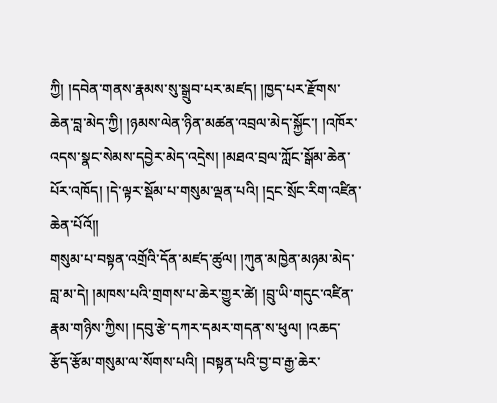ཀྱི། །དབེན་གནས་རྣམས་སུ་སྒྲུབ་པར་མཛད། །ཁྱད་པར་རྫོགས་ཆེན་བླ་མེད་ཀྱི། །ཉམས་ལེན་ཉིན་མཚན་འབྲལ་མེད་སྐྱོང་། །འཁོར་འདས་སྣང་སེམས་དབྱེར་མེད་འདྲེས། །མཐའ་བྲལ་ཀློང་སྒོམ་ཆེན་པོར་འཁོད། །དེ་ལྟར་སྡོམ་པ་གསུམ་ལྡན་པའི། །དྲང་སྲོང་རིག་འཛིན་ཆེན་པོའོ།།
གསུམ་པ་བསྟན་འགྲོའི་དོན་མཛད་ཚུལ། །ཀུན་མཁྱེན་མཉམ་མེད་བླ་མ་དེ། །མཁས་པའི་གྲགས་པ་ཆེར་གྱུར་ཚེ། །བྲུ་ཡི་གདུང་འཛིན་རྣམ་གཉིས་ཀྱིས། །དབུ་རྩེ་དཀར་དམར་གདན་ས་ཕུལ། །འཆད་རྩོད་རྩོམ་གསུམ་ལ་སོགས་པའི། །བསྟན་པའི་བྱ་བ་རྒྱ་ཆེར་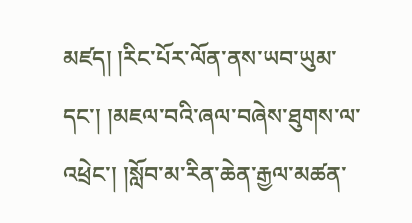མཛད། །རིང་པོར་ལོན་ནས་ཡབ་ཡུམ་དང་། །མཇལ་བའི་ཞལ་བཞེས་ཐུགས་ལ་འཕྲེང་། །སློབ་མ་རིན་ཆེན་རྒྱལ་མཚན་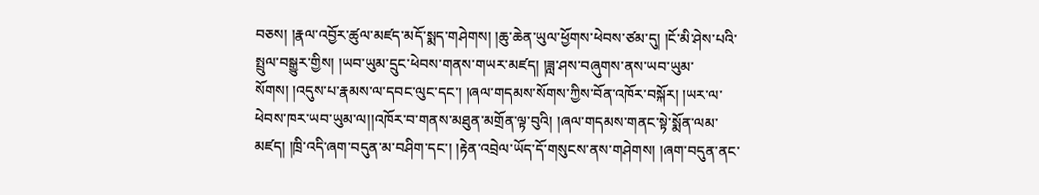བཅས། །རྣལ་འབྱོར་ཚུལ་མཛད་མདོ་སྨད་གཤེགས། །ཆུ་ཆེན་ཡུལ་ཕྱོགས་ཕེབས་ཙམ་དུ། །ངོ་མི་ཤེས་པའི་སྤྲུལ་བསྒྱུར་གྱིས། །ཡབ་ཡུམ་དྲུང་ཕེབས་གནས་གཡར་མཛད། །ཟླ་ཤས་བཞུགས་ནས་ཡབ་ཡུམ་སོགས། །འདུས་པ་རྣམས་ལ་དབང་ལུང་དང་། །ཞལ་གདམས་སོགས་ཀྱིས་བོན་འཁོར་བསྐོར། །ཡར་ལ་ཕེབས་ཁར་ཡབ་ཡུམ་ལ།།འཁོར་བ་གནས་མཐུན་མགྲོན་ལྟ་བུའི། །ཞལ་གདམས་གནང་སྟེ་སྨོན་ལམ་མཛད། །ཁྲི་འདི་ཞག་བདུན་མ་བཤིག་དང་། །རྟེན་འབྲེལ་ཡོད་དོ་གསུངས་ནས་གཤེགས། །ཞག་བདུན་ནང་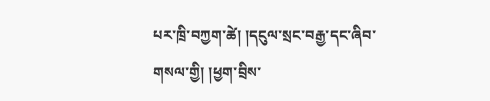པར་ཁྲི་བཀྱག་ཚེ། །དངུལ་སྲང་བརྒྱ་དང་ཞིབ་གསལ་གྱི། །ཕྱག་བྲིས་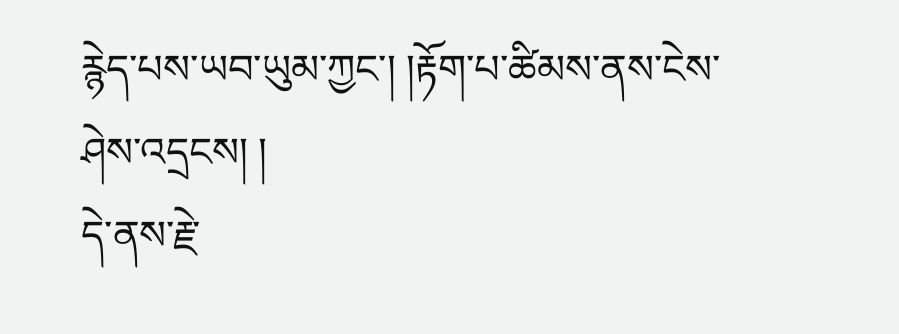རྙེད་པས་ཡབ་ཡུམ་ཀྱང་། །རྟོག་པ་ཚིམས་ནས་ངེས་ཤེས་འདྲངས། །
དེ་ནས་རྗེ་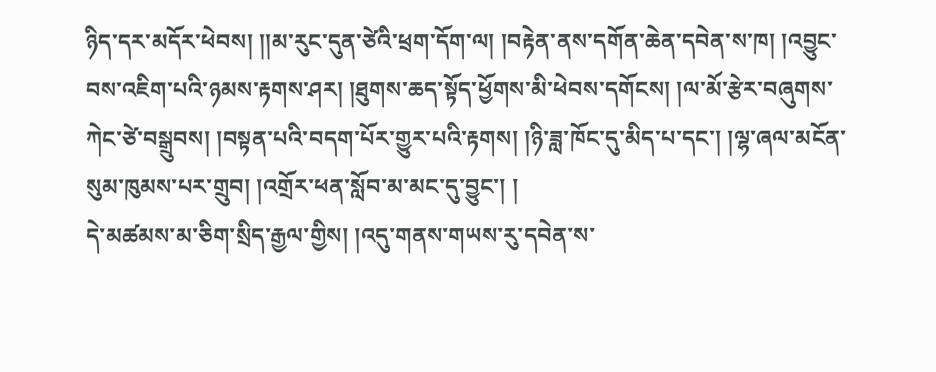ཉིད་དར་མདོར་ཕེབས། །།མ་རུང་དུན་ཙེའི་ཕྲག་དོག་ལ། །བརྟེན་ནས་དགོན་ཆེན་དབེན་ས་ཁ། །འབྱུང་བས་འཇིག་པའི་ཉམས་རྟགས་ཤར། །ཐུགས་ཆད་སྟོད་ཕྱོགས་མི་ཕེབས་དགོངས། །ལ་མོ་རྩེར་བཞུགས་ཀེང་ཙེ་བསྒྲུབས། །བསྟན་པའི་བདག་པོར་གྱུར་པའི་རྟགས། །ཉི་ཟླ་ཁོང་དུ་མིད་པ་དང་། །ལྷ་ཞལ་མངོན་སུམ་ཁུམས་པར་གྲུབ། །འགྲོར་ཕན་སློབ་མ་མང་དུ་བྱུང་། །
དེ་མཚམས་མ་ཅིག་སྲིད་རྒྱལ་གྱིས། །འདུ་གནས་གཡས་རུ་དབེན་ས་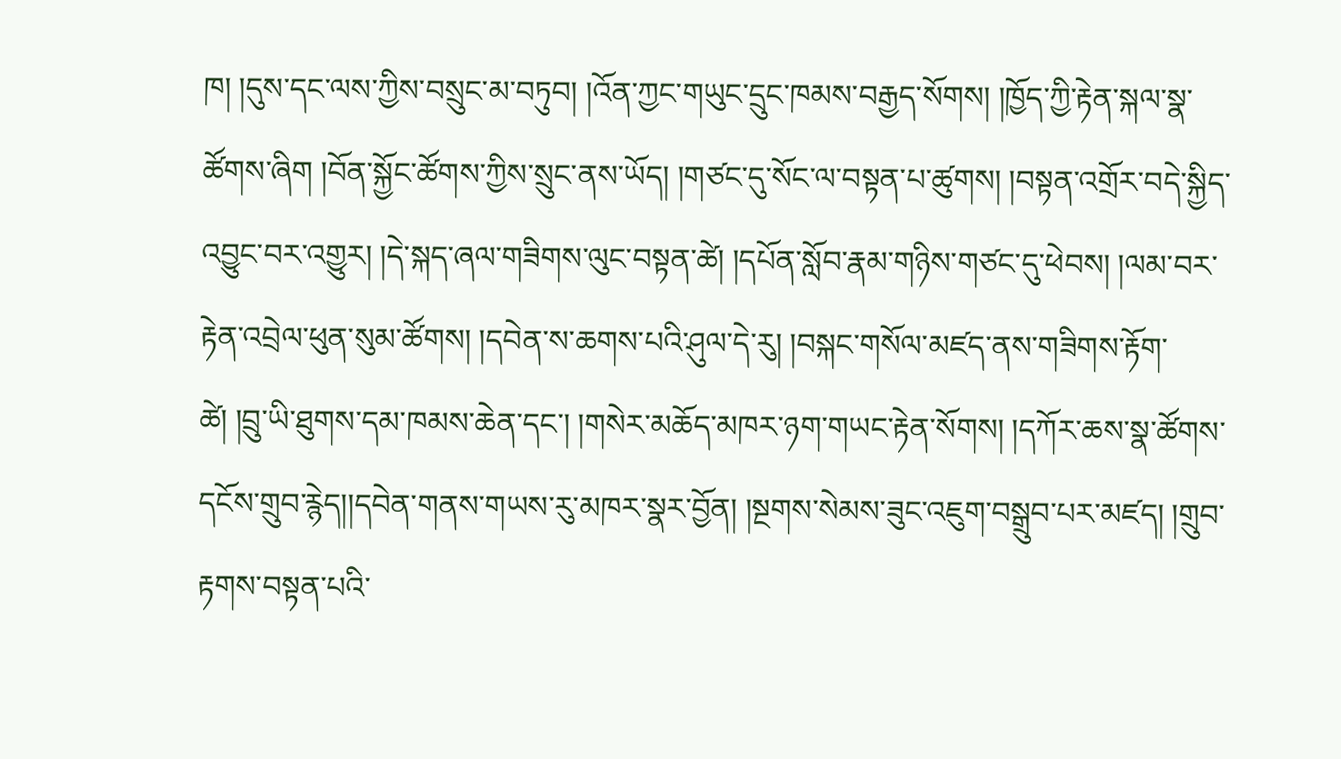ཁ། །དུས་དང་ལས་ཀྱིས་བསྲུང་མ་བཏུབ། །འོན་ཀྱང་གཡུང་དྲུང་ཁམས་བརྒྱད་སོགས། །ཁྱོད་ཀྱི་རྟེན་སྐལ་སྣ་ཚོགས་ཞིག །བོན་སྐྱོང་ཚོགས་ཀྱིས་སྲུང་ནས་ཡོད། །གཙང་དུ་སོང་ལ་བསྟན་པ་ཚུགས། །བསྟན་འགྲོར་བདེ་སྐྱིད་འབྱུང་བར་འགྱུར། །དེ་སྐད་ཞལ་གཟིགས་ལུང་བསྟན་ཚེ། །དཔོན་སློབ་རྣམ་གཉིས་གཙང་དུ་ཕེབས། །ལམ་བར་རྟེན་འབྲེལ་ཕུན་སུམ་ཚོགས། །དབེན་ས་ཆགས་པའི་ཤུལ་དེ་རུ། །བསྐང་གསོལ་མཛད་ནས་གཟིགས་རྟོག་ཚེ། །བྲུ་ཡི་ཐུགས་དམ་ཁམས་ཆེན་དང་། །གསེར་མཆོད་མཁར་ཉག་གཡང་རྟེན་སོགས། །དཀོར་ཆས་སྣ་ཚོགས་དངོས་གྲུབ་རྙེད།།དབེན་གནས་གཡས་རུ་མཁར་སྣར་བྱོན། །སྔགས་སེམས་ཟུང་འཇུག་བསྒྲུབ་པར་མཛད། །གྲུབ་རྟགས་བསྟན་པའི་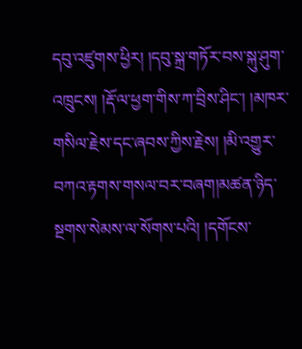དབུ་འཛུགས་ཕྱིར། །དབུ་སྐྲ་གཏོར་བས་སྐུ་ཤུག་འཁྲུངས། །རྡོ་ལ་ཕྱག་གིས་ཀ་བྲིས་ཤིང་། །མཁར་གསིལ་རྗེས་དང་ཞབས་ཀྱིས་རྗེས། །མི་འགྱུར་བཀའ་རྟགས་གསལ་བར་བཞག།མཚན་ཉིད་སྔགས་སེམས་ལ་སོགས་པའི། །དགོངས་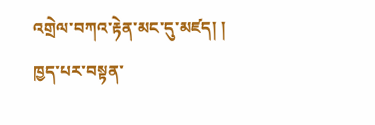འགྲེལ་བཀའ་རྟེན་མང་དུ་མཛད། །
ཁྱད་པར་བསྟན་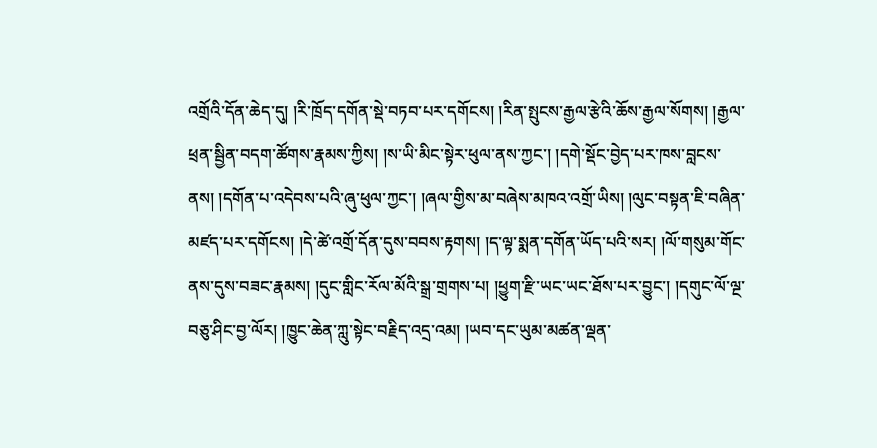འགྲོའི་དོན་ཆེད་དུ། །རི་ཁྲོད་དགོན་སྡེ་བཏབ་པར་དགོངས། །རིན་སྤུངས་རྒྱལ་རྩེའི་ཆོས་རྒྱལ་སོགས། །རྒྱལ་ཕྲན་སྦྱིན་བདག་ཚོགས་རྣམས་ཀྱིས། །ས་ཡི་མིང་སྟེར་ཕུལ་ནས་ཀྱང་། །དགེ་སྡོང་བྱེད་པར་ཁས་བླངས་ནས། །དགོན་པ་འདེབས་པའི་ཞུ་ཕུལ་ཀྱང་། །ཞལ་གྱིས་མ་བཞེས་མཁའ་འགྲོ་ཡིས། །ལུང་བསྟན་ཇི་བཞིན་མཛད་པར་དགོངས། །དེ་ཚེ་འགྲོ་དོན་དུས་བབས་རྟགས། །ད་ལྟ་སྨན་དགོན་ཡོད་པའི་སར། །ལོ་གསུམ་གོང་ནས་དུས་བཟང་རྣམས། །དུང་གླིང་རོལ་མོའི་སྒྲ་གྲགས་པ། །ཕྱུག་རྫི་ཡང་ཡང་ཐོས་པར་བྱུང་། །དགུང་ལོ་ལྔ་བཅུ་ཤིང་བྱ་ལོར། །ཁྱུང་ཆེན་ཀླུ་སྟེང་བརྗིད་འདྲ་འམ། །ཡབ་དང་ཡུམ་མཚན་ལྡན་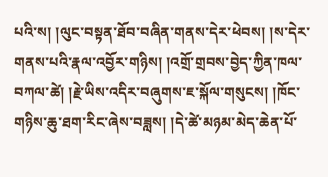པའི་ས། །ལུང་བསྟན་ཐོབ་བཞིན་གནས་དེར་ཕེབས། །ས་དེར་གནས་པའི་རྣལ་འབྱོར་གཉིས། །འགྲོ་གྲབས་བྱེད་ཀྱིན་ཁལ་བཀལ་ཚེ། །རྗེ་ཡིས་འདིར་བཞུགས་ཇ་སྐོལ་གསུངས། །ཁོང་གཉིས་ཆུ་ཐག་རིང་ཞེས་བཟླས། །དེ་ཚེ་མཉམ་མེད་ཆེན་པོ་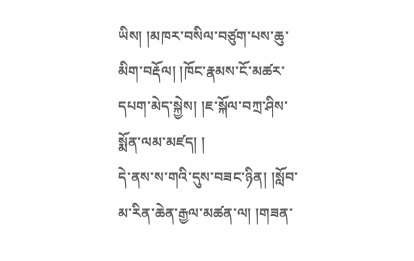ཡིས། །མཁར་བསིལ་བཙུག་པས་ཆུ་མིག་བརྡོལ། །ཁོང་རྣམས་ངོ་མཚར་དཔག་མེད་སྐྱེས། །ཇ་སྐོལ་བཀྲ་ཤིས་སྨོན་ལམ་མཛད། །
དེ་ནས་ས་གའི་དུས་བཟང་ཉིན། །སློབ་མ་རིན་ཆེན་རྒྱལ་མཚན་ལ། །གཟན་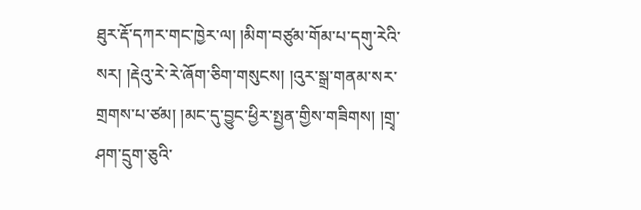ཐུར་རྡོ་དཀར་གང་ཁྱེར་ལ། །མིག་བཙུམ་གོམ་པ་དགུ་རེའི་སར། །རྡེའུ་རེ་རེ་ཞོག་ཅིག་གསུངས། །འུར་སྒྲ་གནམ་སར་གྲགས་པ་ཙམ། །མང་དུ་བྱུང་ཕྱིར་སྤྱན་གྱིས་གཟིགས། །གྲྭ་ཤག་དྲུག་ཅུའི་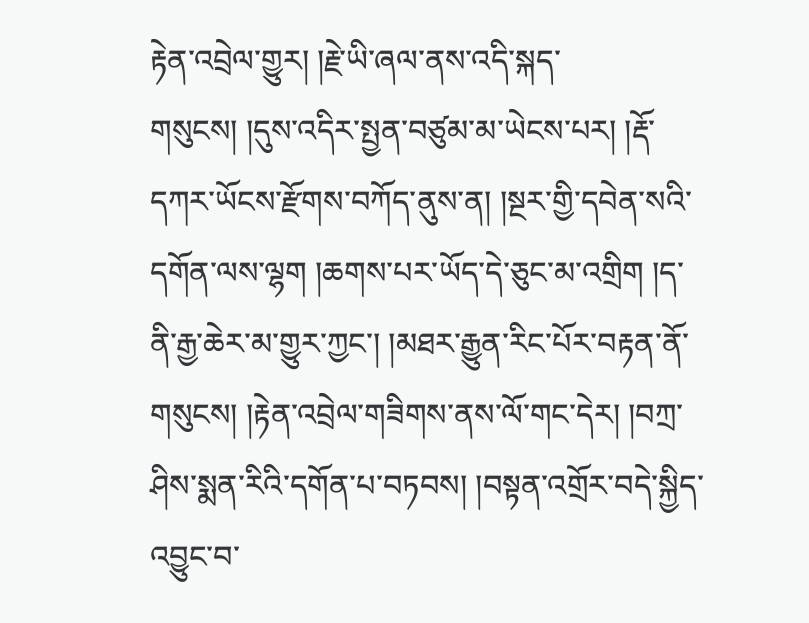རྟེན་འབྲེལ་གྱུར། །རྗེ་ཡི་ཞལ་ནས་འདི་སྐད་གསུངས། །དུས་འདིར་སྤྱན་བཙུམ་མ་ཡེངས་པར། །རྡོ་དཀར་ཡོངས་རྫོགས་བཀོད་ནུས་ན། །སྔར་གྱི་དབེན་སའི་དགོན་ལས་ལྷག །ཆགས་པར་ཡོད་དེ་ཅུང་མ་འགྲིག །ད་ནི་རྒྱ་ཆེར་མ་གྱུར་ཀྱང་། །མཐར་རྒྱུན་རིང་པོར་བརྟན་ནོ་གསུངས། །རྟེན་འབྲེལ་གཟིགས་ནས་ལོ་གང་དེར། །བཀྲ་ཤིས་སྨན་རིའི་དགོན་པ་བཏབས། །བསྟན་འགྲོར་བདེ་སྐྱིད་འབྱུང་བ་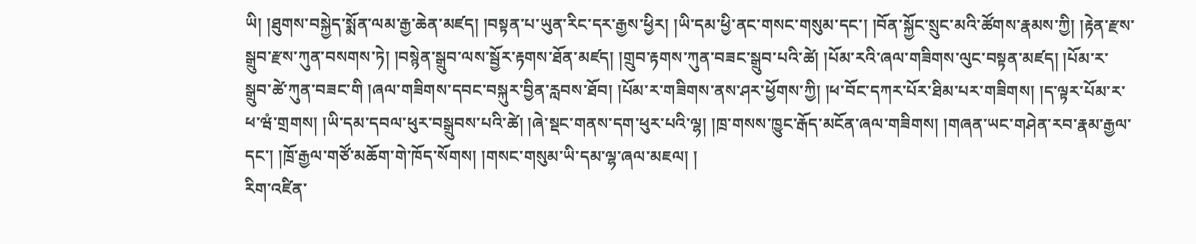ཡི། །ཐུགས་བསྐྱེད་སྨོན་ལམ་རྒྱ་ཆེན་མཛད། །བསྟན་པ་ཡུན་རིང་དར་རྒྱས་ཕྱིར། །ཡི་དམ་ཕྱི་ནང་གསང་གསུམ་དང་། །བོན་སྐྱོང་སྲུང་མའི་ཚོགས་རྣམས་ཀྱི། །རྟེན་རྫས་སྒྲུབ་རྫས་ཀུན་བསགས་ཏེ། །བསྙེན་སྒྲུབ་ལས་སྦྱོར་རྟགས་ཐོན་མཛད། །གྲུབ་རྟགས་ཀུན་བཟང་སྒྲུབ་པའི་ཚེ། །པོམ་རའི་ཞལ་གཟིགས་ལུང་བསྟན་མཛད། །པོམ་ར་སྒྲུབ་ཚེ་ཀུན་བཟང་གི །ཞལ་གཟིགས་དབང་བསྐུར་བྱིན་རླབས་ཐོབ། །པོམ་ར་གཟིགས་ནས་ཤར་ཕྱོགས་ཀྱི། །ཕ་བོང་དཀར་པོར་ཐིམ་པར་གཟིགས། །ད་ལྟར་པོམ་ར་ཕ་ཝཾ་གྲགས། །ཡི་དམ་དབལ་ཕུར་བསྒྲུབས་པའི་ཚེ། །ཞེ་སྡང་གནས་དག་ཕུར་པའི་ལྷ། །ཁྲ་གསས་ཁྱུང་རྒོད་མངོན་ཞལ་གཟིགས། །གཞན་ཡང་གཤེན་རབ་རྣམ་རྒྱལ་དང་། །ཁྲོ་རྒྱལ་གཙོ་མཆོག་གེ་ཁོད་སོགས། །གསང་གསུམ་ཡི་དམ་ལྷ་ཞལ་མཇལ། །
རིག་འཛིན་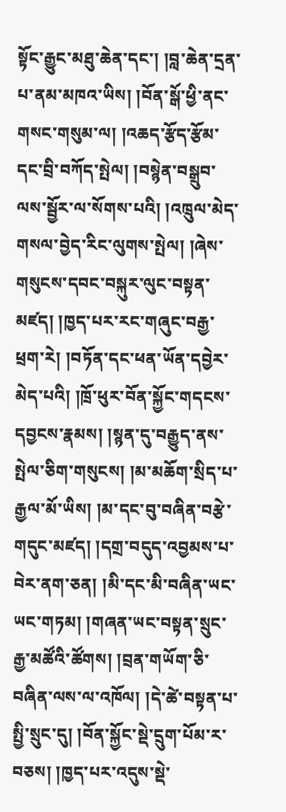སྟོང་རྒྱུང་མཐུ་ཆེན་དང་། །བླ་ཆེན་དྲན་པ་ནམ་མཁའ་ཡིས། །བོན་སྒོ་ཕྱི་ནང་གསང་གསུམ་ལ། །འཆད་རྩོད་རྩོམ་དང་བྲི་བཀོད་སྤེལ། །བསྙེན་བསྒྲུབ་ལས་སྦྱོར་ལ་སོགས་པའི། །འཁྲུལ་མེད་གསལ་བྱེད་རིང་ལུགས་སྤེལ། །ཞེས་གསུངས་དབང་བསྐུར་ལུང་བསྟན་མཛད། །ཁྱད་པར་རང་གཞུང་བརྒྱ་ཕྲག་རེ། །བཏོན་དང་ཕན་ཡོན་དབྱེར་མེད་པའི། །ཁྲོ་ཕུར་བོན་སྐྱོང་གདངས་དབྱངས་རྣམས། །སྙན་དུ་བརྒྱུད་ནས་སྤེལ་ཅིག་གསུངས། །མ་མཆོག་སྲིད་པ་རྒྱལ་མོ་ཡིས། །མ་དང་བུ་བཞིན་བརྩེ་གདུང་མཛད། །དགྲ་བདུད་འབྱམས་པ་བེར་ནག་ཅན། །མི་དང་མི་བཞིན་ཡང་ཡང་གཏམ། །གཞན་ཡང་བསྟན་སྲུང་རྒྱ་མཚོའི་ཚོགས། །བྲན་གཡོག་ཅི་བཞིན་ལས་ལ་འཁོལ། །དེ་ཚེ་བསྟན་པ་སྤྱི་སྲུང་དུ། །བོན་སྐྱོང་སྡེ་དྲུག་པོམ་ར་བཅས། །ཁྱད་པར་འདུས་སྡེ་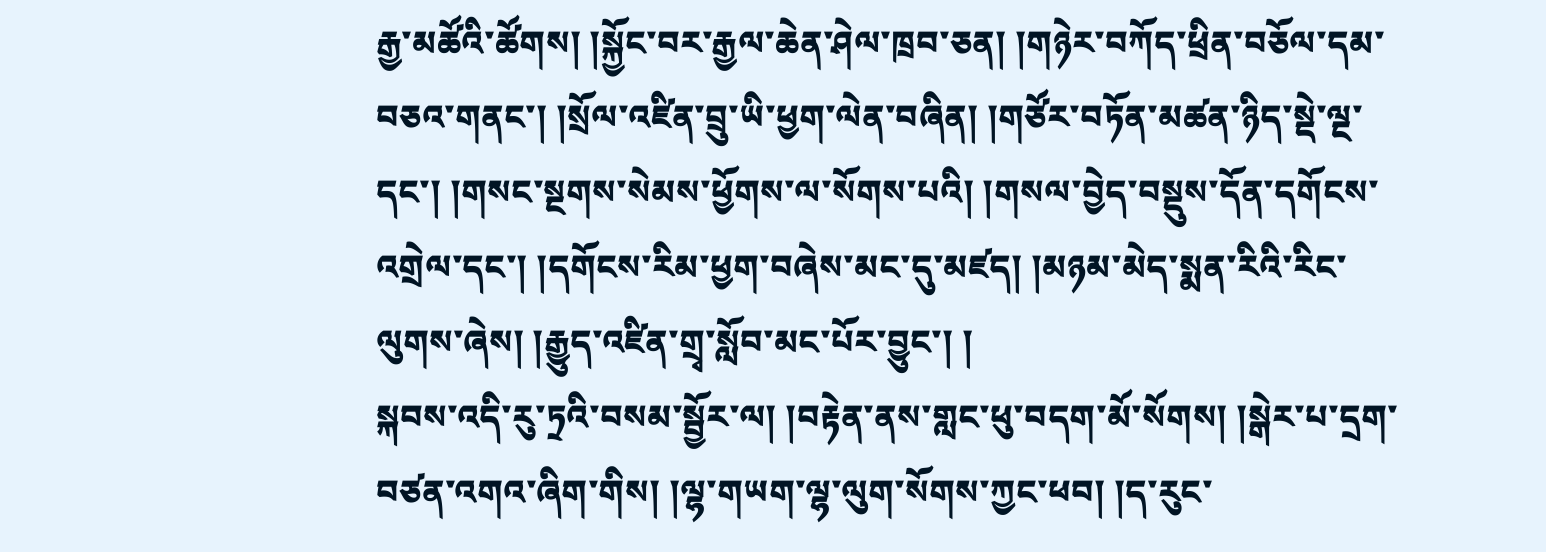རྒྱ་མཚོའི་ཚོགས། །སྐྱོང་བར་རྒྱལ་ཆེན་ཤེལ་ཁྲབ་ཅན། །གཉེར་བཀོད་ཕྲིན་བཅོལ་དམ་བཅའ་གནང་། །སྲོལ་འཛིན་བྲུ་ཡི་ཕྱག་ལེན་བཞིན། །གཙོར་བཏོན་མཚན་ཉིད་སྡེ་ལྔ་དང་། །གསང་སྔགས་སེམས་ཕྱོགས་ལ་སོགས་པའི། །གསལ་བྱེད་བསྡུས་དོན་དགོངས་འགྲེལ་དང་། །དགོངས་རིམ་ཕྱག་བཞེས་མང་དུ་མཛད། །མཉམ་མེད་སྨན་རིའི་རིང་ལུགས་ཞེས། །རྒྱུད་འཛིན་གྲྭ་སློབ་མང་པོར་བྱུང་། །
སྐབས་འདི་རུ་ཏྲའི་བསམ་སྦྱོར་ལ། །བརྟེན་ནས་གླང་ཕུ་བདག་མོ་སོགས། །སྒེར་པ་དྲག་བཙན་འགའ་ཞིག་གིས། །ལྷ་གཡག་ལྷ་ལུག་སོགས་ཀྱང་ཕབ། །ད་རུང་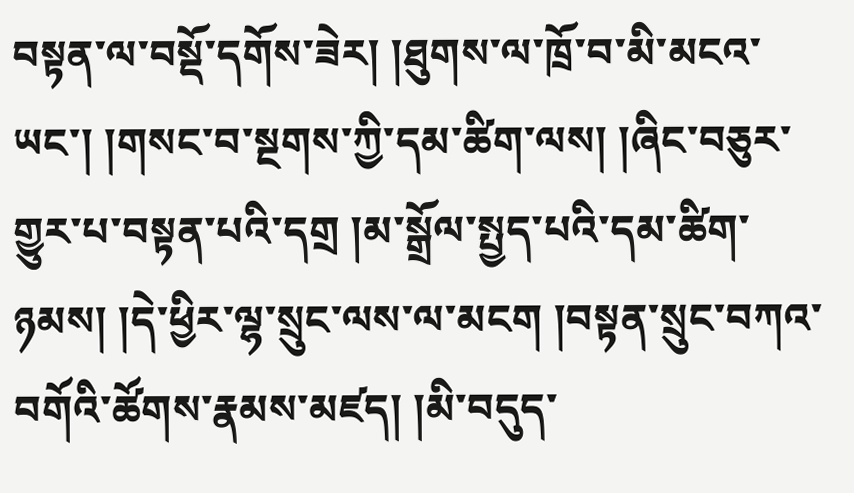བསྟན་ལ་བསྡོ་དགོས་ཟེར། །ཐུགས་ལ་ཁྲོ་བ་མི་མངའ་ཡང་། །གསང་བ་སྔགས་ཀྱི་དམ་ཚིག་ལས། །ཞིང་བཅུར་གྱུར་པ་བསྟན་པའི་དགྲ །མ་སྒྲོལ་སྤྱད་པའི་དམ་ཚིག་ཉམས། །དེ་ཕྱིར་ལྷ་སྲུང་ལས་ལ་མངག །བསྟན་སྲུང་བཀའ་བགོའི་ཚོགས་རྣམས་མཛད། །མི་བདུད་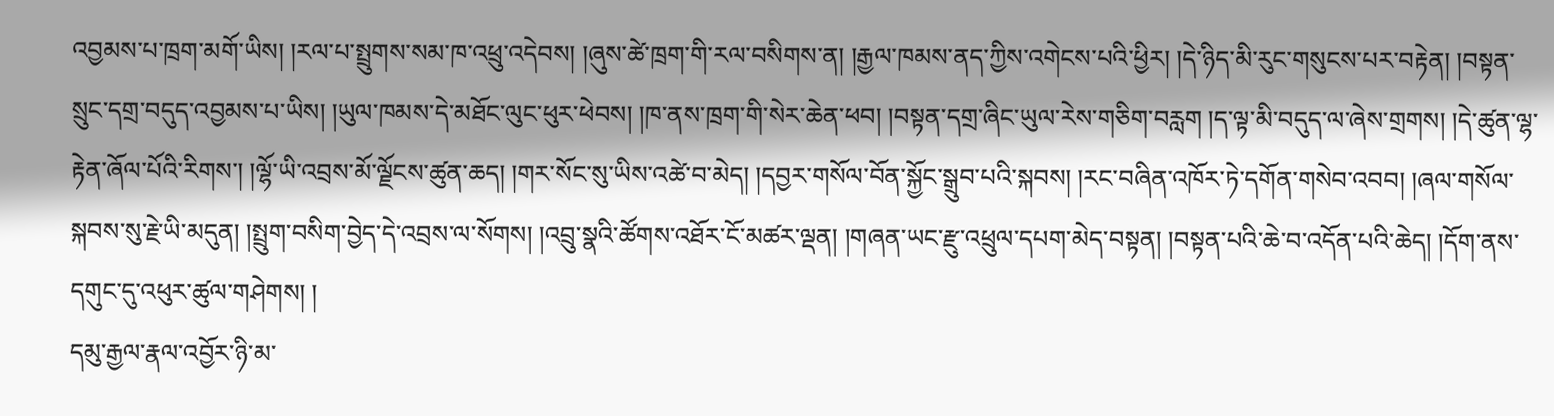འབྱམས་པ་ཁྲག་མགོ་ཡིས། །རལ་པ་སྤྲུགས་སམ་ཁ་འཕྲུ་འདེབས། །ཞུས་ཚེ་ཁྲག་གི་རལ་བསིགས་ན། །རྒྱལ་ཁམས་ནད་ཀྱིས་འགེངས་པའི་ཕྱིར། །དེ་ཉིད་མི་རུང་གསུངས་པར་བརྟེན། །བསྟན་སྲུང་དགྲ་བདུད་འབྱམས་པ་ཡིས། །ཡུལ་ཁམས་དེ་མཐོང་ལུང་ཕུར་ཕེབས། །ཁ་ནས་ཁྲག་གི་སེར་ཆེན་ཕབ། །བསྟན་དགྲ་ཞིང་ཡུལ་རེས་གཅིག་བརླག །ད་ལྟ་མི་བདུད་ལ་ཞེས་གྲགས། །དེ་ཚུན་ལྷ་རྟེན་ཞོལ་པོའི་རིགས་། །ལྷོ་ཡི་འབྲས་མོ་ལྗོངས་ཚུན་ཆད། །གར་སོང་སུ་ཡིས་འཚེ་བ་མེད། །དབྱར་གསོལ་བོན་སྐྱོང་སྒྲུབ་པའི་སྐབས། །རང་བཞིན་འཁོར་ཏེ་དགོན་གསེབ་འབབ། །ཞལ་གསོལ་སྐབས་སུ་རྗེ་ཡི་མདུན། །སྤྲུག་བསིག་བྱེད་དེ་འབྲས་ལ་སོགས། །འབྲུ་སྣའི་ཚོགས་འཐོར་ངོ་མཚར་ལྡན། །གཞན་ཡང་རྫུ་འཕྲུལ་དཔག་མེད་བསྟན། །བསྟན་པའི་ཆེ་བ་འདོན་པའི་ཆེད། །དོག་ནས་དགུང་དུ་འཕུར་ཚུལ་གཤེགས། །
དམུ་རྒྱལ་རྣལ་འབྱོར་ཉི་མ་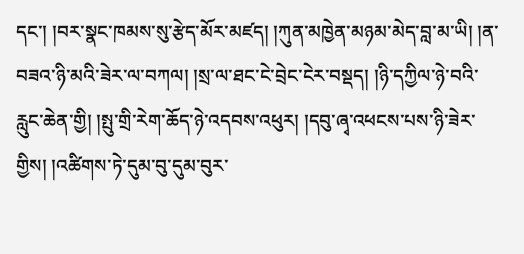དང་། །བར་སྣང་ཁམས་སུ་རྩེད་མོར་མཛད། །ཀུན་མཁྱེན་མཉམ་མེད་བླ་མ་ཡི། །ན་བཟའ་ཉི་མའི་ཟེར་ལ་བཀལ། །སྲ་ལ་ཐང་ངེ་བྲེང་ངེར་བསྡད། །ཉི་དཀྱིལ་ཉེ་བའི་རླུང་ཆེན་གྱི། །སྤུ་གྲི་རེག་ཆོད་ཉེ་འདབས་འཕུར། །དབུ་ཞྭ་འཕངས་པས་ཉི་ཟེར་གྱིས། །འཚིགས་ཏེ་དུམ་བུ་དུམ་བུར་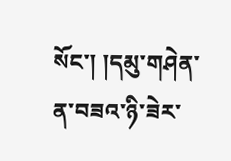སོང་། །དམུ་གཤེན་ན་བཟའ་ཉི་ཟེར་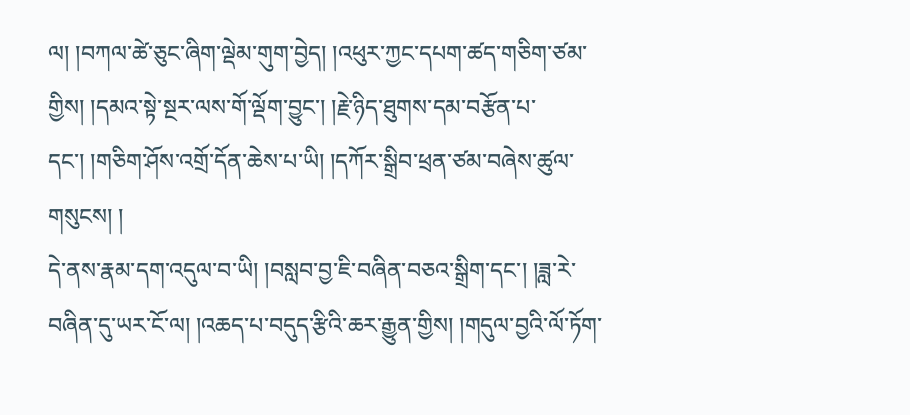ལ། །བཀལ་ཚེ་ཅུང་ཞིག་ལྡེམ་གུག་བྱེད། །འཕུར་ཀྱང་དཔག་ཚད་གཅིག་ཙམ་གྱིས། །དམའ་སྟེ་སྔར་ལས་གོ་ལྡོག་བྱུང་། །རྗེ་ཉིད་ཐུགས་དམ་བརྩོན་པ་དང་། །གཅིག་ཤོས་འགྲོ་དོན་ཆེས་པ་ཡི། །དཀོར་སྒྲིབ་ཕྲན་ཙམ་བཞེས་ཚུལ་གསུངས། །
དེ་ནས་རྣམ་དག་འདུལ་བ་ཡི། །བསླབ་བྱ་ཇི་བཞིན་བཅའ་སྒྲིག་དང་། །ཟླ་རེ་བཞིན་དུ་ཡར་ངོ་ལ། །འཆད་པ་བདུད་རྩིའི་ཆར་རྒྱུན་གྱིས། །གདུལ་བྱའི་ལོ་ཏོག་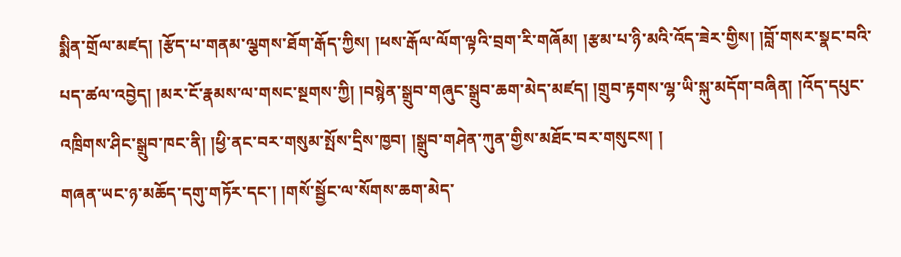སྨིན་གྲོལ་མཛད། །རྩོད་པ་གནམ་ལྕགས་ཐོག་རྒོད་ཀྱིས། །ཕས་རྒོལ་ལོག་ལྟའི་བྲག་རི་གཞོམ། །རྩམ་པ་ཉི་མའི་འོད་ཟེར་གྱིས། །བློ་གསར་སྣང་བའི་པད་ཚལ་འབྱེད། །མར་ངོ་རྣམས་ལ་གསང་སྔགས་ཀྱི། །བསྙེན་སྒྲུབ་གཞུང་སྒྲུབ་ཆག་མེད་མཛད། །གྲུབ་རྟགས་ལྷ་ཡི་སྐུ་མདོག་བཞིན། །འོད་དཔུང་འཁྲིགས་ཤིང་སྒྲུབ་ཁང་ནི། །ཕྱི་ནང་བར་གསུམ་སྤོས་དྲིས་ཁྱབ། །སྒྲུབ་གཤེན་ཀུན་གྱིས་མཐོང་བར་གསུངས། །
གཞན་ཡང་ཉ་མཆོད་དགུ་གཏོར་དང་། །གསོ་སྦྱོང་ལ་སོགས་ཆག་མེད་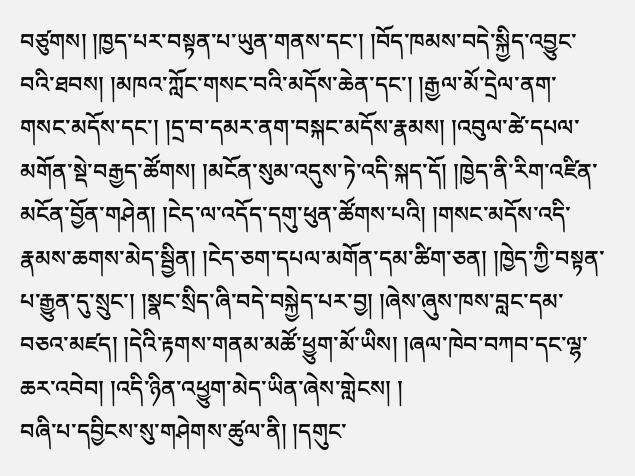བཙུགས། །ཁྱད་པར་བསྟན་པ་ཡུན་གནས་དང་། །བོད་ཁམས་བདེ་སྐྱིད་འབྱུང་བའི་ཐབས། །མཁའ་ཀློང་གསང་བའི་མདོས་ཆེན་དང་། །རྒྱལ་མོ་དྲེལ་ནག་གསང་མདོས་དང་། །དྲ་བ་དམར་ནག་བསྐང་མདོས་རྣམས། །འབུལ་ཚེ་དཔལ་མགོན་སྡེ་བརྒྱད་ཚོགས། །མངོན་སུམ་འདུས་ཏེ་འདི་སྐད་དོ། །ཁྱེད་ནི་རིག་འཛིན་མངོན་བྱོན་གཤེན། །ངེད་ལ་འདོད་དགུ་ཕུན་ཚོགས་པའི། །གསང་མདོས་འདི་རྣམས་ཆགས་མེད་སྦྱིན། །ངེད་ཅག་དཔལ་མགོན་དམ་ཚིག་ཅན། །ཁྱེད་ཀྱི་བསྟན་པ་རྒྱུན་དུ་སྲུང་། །སྣང་སྲིད་ཞི་བདེ་བསྐྱེད་པར་བྱ། །ཞེས་ཞུས་ཁས་བླང་དམ་བཅའ་མཛད། །དེའི་རྟགས་གནམ་མཚོ་ཕྱུག་མོ་ཡིས། །ཞལ་ཁེབ་བཀབ་དང་ལྷ་ཆར་འབེབ། །འདི་ཉིན་འཕྱུག་མེད་ཡིན་ཞེས་གླེངས། །
བཞི་པ་དབྱིངས་སུ་གཤེགས་ཚུལ་ནི། །དགུང་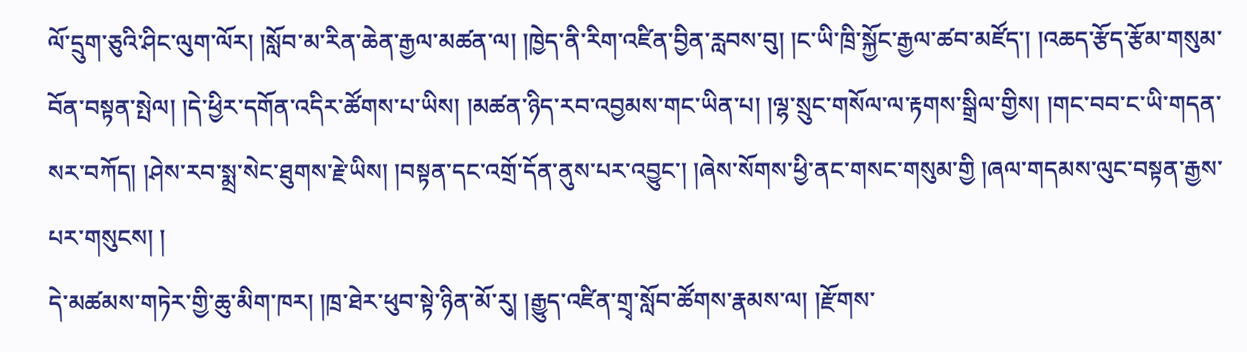ལོ་དྲུག་ཅུའི་ཤིང་ལུག་ལོར། །སློབ་མ་རིན་ཆེན་རྒྱལ་མཚན་ལ། །ཁྱེད་ནི་རིག་འཛིན་བྱིན་རླབས་བུ། །ང་ཡི་ཁྲི་སྐྱོང་རྒྱལ་ཚབ་མཛོད་། །འཆད་རྩོད་རྩོམ་གསུམ་བོན་བསྟན་སྤེལ། །དེ་ཕྱིར་དགོན་འདིར་ཚོགས་པ་ཡིས། །མཚན་ཉིད་རབ་འབྱམས་གང་ཡིན་པ། །ལྷ་སྲུང་གསོལ་ལ་རྟགས་སྒྲིལ་གྱིས། །གང་བབ་ང་ཡི་གདན་སར་བཀོད། །ཤེས་རབ་སྨྲ་སེང་ཐུགས་རྗེ་ཡིས། །བསྟན་དང་འགྲོ་དོན་ནུས་པར་འབྱུང་། །ཞེས་སོགས་ཕྱི་ནང་གསང་གསུམ་གྱི །ཞལ་གདམས་ལུང་བསྟན་རྒྱས་པར་གསུངས། །
དེ་མཚམས་གཏེར་གྱི་ཆུ་མིག་ཁར། །ཁྲ་ཐེར་ཕུབ་སྟེ་ཉིན་མོ་རུ། །རྒྱུད་འཛིན་གྲྭ་སློབ་ཚོགས་རྣམས་ལ། །རྫོགས་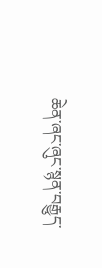ཆེན་ཞང་ཞུང་སྙན་བརྒྱུད་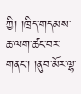ཀྱི། །ཁྲིད་གདམས་ཆ་ལག་ཚང་བར་གནང་། །ནུབ་མོར་ལྷ་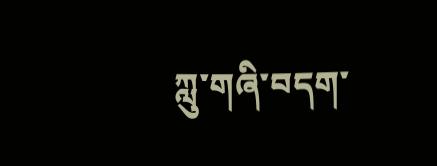ཀླུ་གཞི་བདག་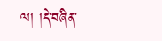ལ། །དེ་བཞིན་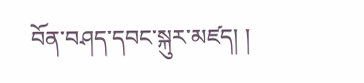བོན་བཤད་དབང་སྐུར་མཛད། །